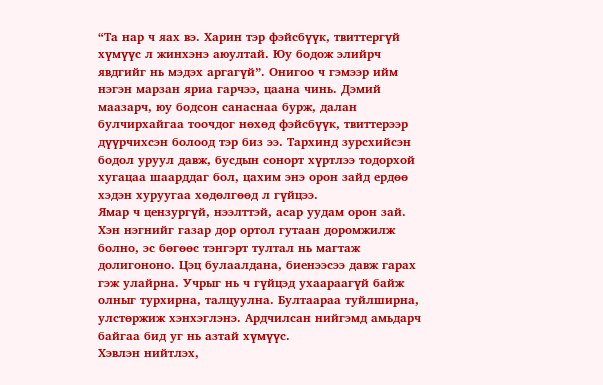“Та нар ч яах вэ. Харин тэр фэйсбүүк, твиттергүй хүмүүс л жинхэнэ аюултай. Юу бодож элийрч явдгийг нь мэдэх аргагүй”. Онигоо ч гэмээр ийм нэгэн марзан яриа гарчээ, цаана чинь. Дэмий маазарч, юу бодсон санаснаа бурж, далан булчирхайгаа тоочдог нөхөд фэйсбүүк, твиттерээр дүүрчихсэн болоод тэр биз ээ. Тархинд зурсхийсэн бодол уруул давж, бусдын сонорт хүртлээ тодорхой хугацаа шаарддаг бол, цахим энэ орон зайд ердөө хэдэн хуруугаа хөдөлгөөд л гүйцээ.
Ямар ч цензургүй, нээлттэй, асар уудам орон зай. Хэн нэгнийг газар дор ортол гутаан доромжилж болно, эс бөгөөс тэнгэрт тултал нь магтаж долигононо. Цэц булаалдана, биенээсээ давж гарах гэж улайрна. Учрыг нь ч гүйцэд ухаараагүй байж олныг турхирна, талцуулна. Бултаараа туйлширна, улстөржиж хэнхэглэнэ. Ардчилсан нийгэмд амьдарч байгаа бид уг нь азтай хүмүүс.
Хэвлэн нийтлэх,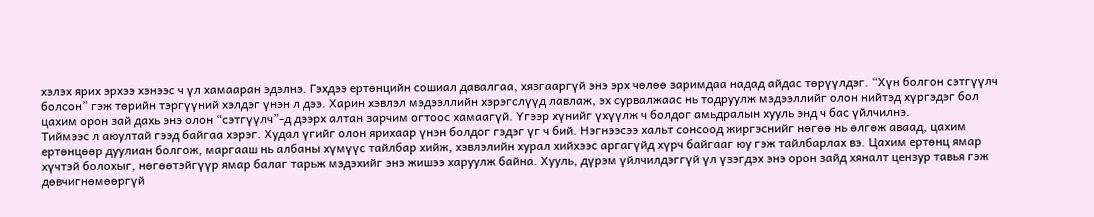хэлэх ярих эрхээ хэнээс ч үл хамааран эдэлнэ. Гэхдээ ертөнцийн сошиал давалгаа, хязгааргүй энэ эрх чөлөө заримдаа надад айдас төрүүлдэг. “Хүн болгон сэтгүүлч болсон” гэж төрийн тэргүүний хэлдэг үнэн л дээ. Харин хэвлэл мэдээллийн хэрэгслүүд лавлаж, эх сурвалжаас нь тодруулж мэдээллийг олон нийтэд хүргэдэг бол цахим орон зай дахь энэ олон “сэтгүүлч”-д дээрх алтан зарчим огтоос хамаагүй. Үгээр хүнийг үхүүлж ч болдог амьдралын хууль энд ч бас үйлчилнэ.
Тиймээс л аюултай гээд байгаа хэрэг. Худал үгийг олон ярихаар үнэн болдог гэдэг үг ч бий. Нэгнээсээ хальт сонсоод жиргэснийг нөгөө нь өлгөж аваад, цахим ертөнцөөр дуулиан болгож, маргааш нь албаны хүмүүс тайлбар хийж, хэвлэлийн хурал хийхээс аргагүйд хүрч байгааг юу гэж тайлбарлах вэ. Цахим ертөнц ямар хүчтэй болохыг, нөгөөтэйгүүр ямар балаг тарьж мэдэхийг энэ жишээ харуулж байна. Хууль, дүрэм үйлчилдэггүй үл үзэгдэх энэ орон зайд хяналт цензур тавья гэж дөвчигнөмөөргүй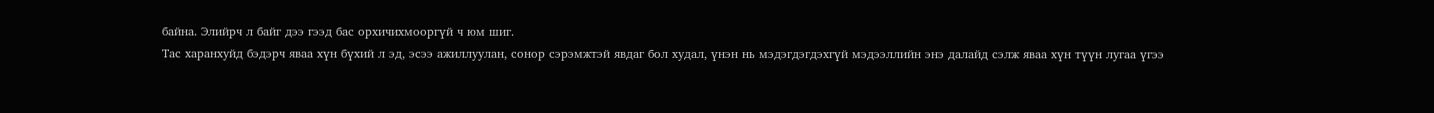байна. Элийрч л байг дээ гээд бас орхичихмооргүй ч юм шиг.
Тас харанхуйд бэдэрч яваа хүн бүхий л эд, эсээ ажиллуулан, сонор сэрэмжтэй явдаг бол худал, үнэн нь мэдэгдэгдэхгүй мэдээллийн энэ далайд сэлж яваа хүн түүн лугаа үгээ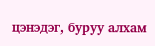цэнэдэг, буруу алхам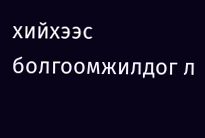хийхээс болгоомжилдог л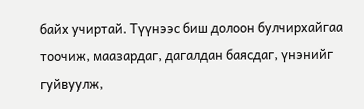байх учиртай. Түүнээс биш долоон булчирхайгаа тоочиж, маазардаг, дагалдан баясдаг, үнэнийг гуйвуулж,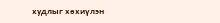худлыг хөхиүлэн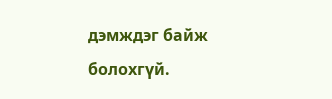дэмждэг байж болохгүй.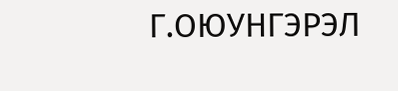Г.ОЮУНГЭРЭЛ